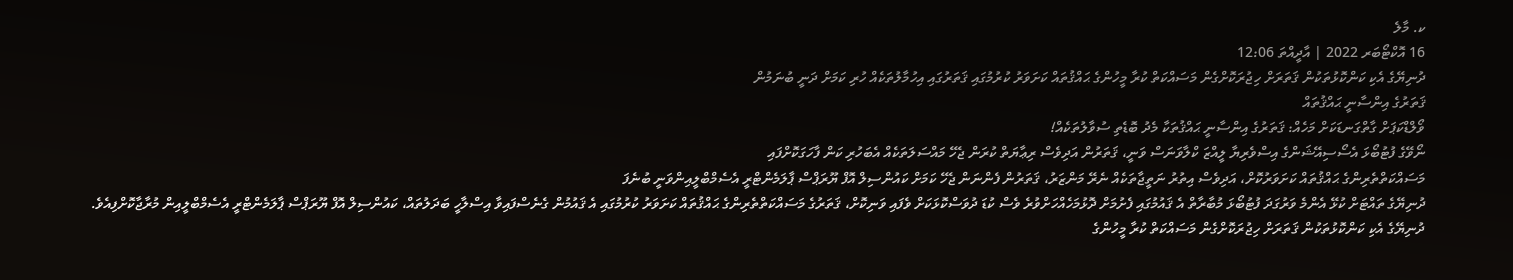ކ. މާލެ
16 އޮކްޓޯބަރ 2022 | އާދީއްތަ 12:06
ދުނިޔޭގެ އެކި ކަންކޮޅުތަކުން ޤަތަރަށް ހިޖުރަކޮށްގެން މަސައްކަތް ކުރާ މީހުންގެ ޙައްޤުތައް ކަށަވަރު ކުރުމުގައި ޤަތަރުގައި އިހުމާލުތަކެއް ހުރި ކަމަށް ދަނީ ބުނަމުން
ޤަތަރުގެ އިންސާނީ ޙައްޤުތައް
ވޯލްޑްކަޕަށް ގާތްގަނޑަކަށް މަހެއް: ޤަތަރުގެ އިންސާނީ ޙައްޤުތަކާ މެދު ބޮޑެތި ސުވާލުތަކެއް!
ނޯވޭގެ ފުޓުބޯޅަ އެސޯސިއޭޝަންގެ އިސްވެރިޔާ ލީއްޒަ ކްލާވަނަސް ވަނީ، ޤަތަރުން އަދިވެސް ރިޢާޔަތް ކުރަން ޖެހޭ މައްސަލަތަކެއް އެބަހުރި ކަން ފާހަގަކޮށްފައި
މަސައްކަތްތެރިންގެ ޙައްޤުތައް ކަށަވަރުކޮށް، އަދިވެސް އިތުރު ނަތީޖާތަކެއް ނެރޭ މަންޒަރު، ޤަތަރުން ފެންނަން ޖެހޭ ކަމަށް ކައުންސިލް އޮފް ޔޫރަޕްސް ޕާލަމެންޓްރީ އެސެމްބްލީއިންވަނީ ބުނެފަ
ދުނިޔޭގެ ތައްޓަށް ކުޅޭ އެންމެ ވަރުގަދަ ފުޓުބޯޅަ މުބާރާތް އެ ޤައުމުގައި ފެށުމަށް ދޮޅުމަހެއްހަށްވުރެ ވެސް ކުޑަ ދުވަސްކޮޅަކަށް ވެފައި ވަނިކޮށް، ޤަތަރުގެ މަސައްކަތްތެރިންގެ ޙައްޤުތައް ކަށަވަރު ކުރުމުގައި އެ ޤައުމުން ގެނެސްފައިވާ އިސްލާހީ ބަދަލުތައް، ކައުންސިލް އޮފް ޔޫރަޕްސް ޕާލަމެންޓްރީ އެސެމްބްލީއިން މުރާޖާކޮށްފިއެވެ.
ދުނިޔޭގެ އެކި ކަންކޮޅުތަކުން ޤަތަރަށް ހިޖުރަކޮށްގެން މަސައްކަތް ކުރާ މީހުންގެ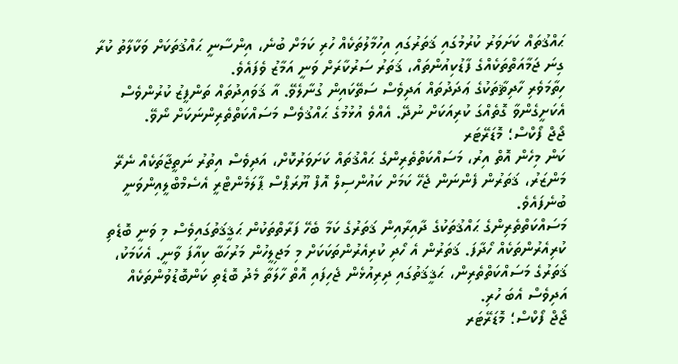ޙައްޤުތައް ކަށަވަރު ކުރުމުގައި ޤަތަރުގައި އިހުމާލުތަކެއް ހުރި ކަމަށް ބުނެ، އިންސާނީ ޙައްޤުތަކަށް ވަކާލާތު ކުރާ ގިނަ ޖަމާއަތްތަކެއްގެ ފާޑުކިއުންތައް، ޤަތަރު ސަރުކާރަށް ވަނީ އަމާޒު ވެފައެވެ.
ހިތާމަވެރި ހާދިޘާތަކުގެ ޢަދަދުތައް އަދިވެސް ސަތޭކައިން ގުނާލެވޭ. އާ ޤަވައިދުތައް ތަންފީޒު ކުރުންވެސް އެކަށީގެންވާ ގޮތެއްގަ ކުރިއަކަށް ނުދޭ. އެއްވެ އުޅުމުގެ ޙައްޤުވެސް މަސައްކަތްތެރިންނަކަށް ނޯވޭ.
ޖޯޖް ފޯކްސް؛ މޮޑަރޭޓަރ
ކަން މިހެން އޮތް އިރު، މަސައްކަތްތެރިންގެ ޙައްޤުތައް ކަށަވަރުކޮށް، އަދިވެސް އިތުރު ނަތީޖާތަކެއް ނެރޭ މަންޒަރު، ޤަތަރުން ފެންނަން ޖެހޭ ކަމަށް ކައުންސިލް އޮފް ޔޫރަޕްސް ޕާލަމެންޓްރީ އެސެމްބްލީއިންވަނީ ބުނެފައެވެ.
މަސައްކަތްތެރިންގެ ޙައްޤުތަކުގެ ދާއިރާއިން ޤަތަރުގެ ކަމާ ބެހޭ ފަރާތްތަކުން ޙަޤީޤަތުގައިވެސް މި ވަނީ ބޮޑެތި ކުރިއެރުންތަކެއް ހޯދާފަ. ޤަތަރުން އެ ހޯދި ކުރިއެރުންތަކަކަށް މި މަޖިލީހުން މަރުހަބާ ކިއާފަ ވާނީ. އެކަމަކު، ޤަތަރުގެ މަސައްކަތްތެރިން، ޙަޤީޤަތުގައި ދިރިއުޅެން ޖެހިފައި އޮތް ހާލަތާ މެދު ބޮޑެތި ކަންބޮޑުވުންތަކެއް އަދިވެސް އެބަ ހުރި.
ޖޯޖް ފޯކްސް؛ މޮޑަރޭޓަރ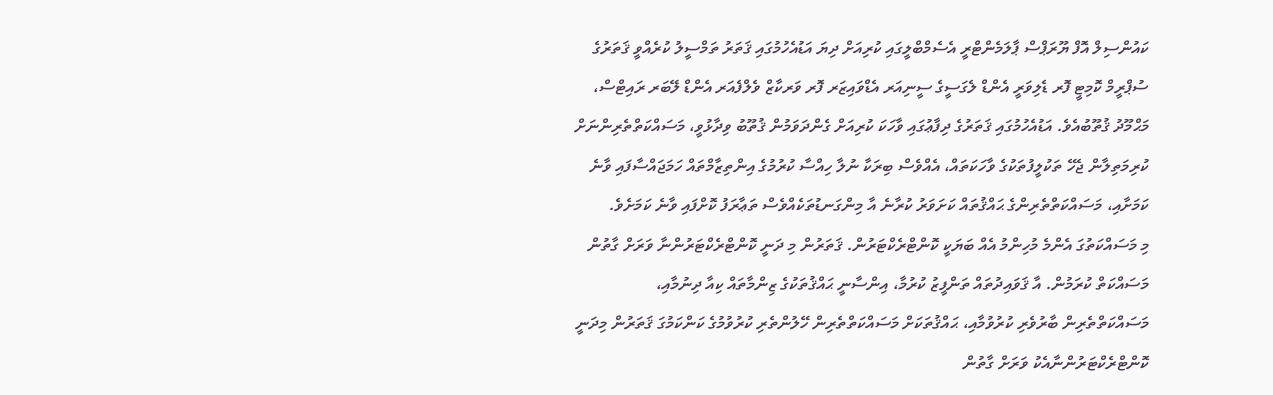ކައުންސިލް އޮފް ޔޫރަޕްސް ޕާލަމެންޓްރީ އެސެމްބްލީގައި ކުރިއަށް ދިޔަ އަޑުއެހުމުގައި ޤަތަރު ތަމްސީލު ކުރެއްވީ ޤަތަރުގެ ސުޕްރީމް ކޮމިޓީ ފޮރ ޑެލިވަރީ އެންޑް ލެގަސީގެ ސީނިއަރ އެޑްވައިޒަރ ފޮރ ވަރކާޒް ވެލްފެއަރ އެންޑް ލޭބަރ ރައިޓްސް، މަޙްމޫދު ޤުތޫބުއެވެ. އަޑުއެހުމުގައި ޤަތަރުގެ ދިފާޢުގައި ވާހަކަ ކުރިއަށް ގެންދަވަމުން ޤުތޫބު ވިދާޅުވީ، މަސައްކަތްތެރިންނަށް ކުރިމަތިލާން ޖެހޭ ތަކުލީފުތަކުގެ ވާހަކަތައް، އެއްވެސް ބިރަކާ ނުލާ ހިއްސާ ކުރުމުގެ އިންތިޒާމްތައް ހަމަޖައްސާފައި ވާނެ ކަމަށާއި، މަސައްކަތްތެރިންގެ ޙައްޤުތައް ކަށަވަރު ކުރާނެ އާ މިންގަނޑުތަކެއްވެސް ތަޢާރަފު ކޮށްފައި ވާނެ ކަމަށެވެ.
މި މަސައްކަތުގަ އެންމެ މުހިންމު އެއް ބަޔަކީ ކޮންޓްރެކްޓަރުން. ޤަތަރުން މި ދަނީ ކޮންޓްރެކްޓަރުންނާ ވަރަށް ގާތުން މަސައްކަތް ކުރަމުން. އާ ޤަވައިދުތައް ތަންފީޒު ކުރުމާ، އިންސާނީ ޙައްޤުތަކުގެ ޒިންމާތައް ކިއާ ދިނުމާއި، މަސައްކަތްތެރިން ބާރުވެރި ކުރުވުމާއި، ޙައްޤުތަކަށް މަސައްކަތްތެރިން ހޭލުންތެރި ކުރުވުމުގެ ކަންކަމުގަ ޤަތަރުން މިދަނީ ކޮންޓްރެކްޓަރުންނާއެކު ވަރަށް ގާތުން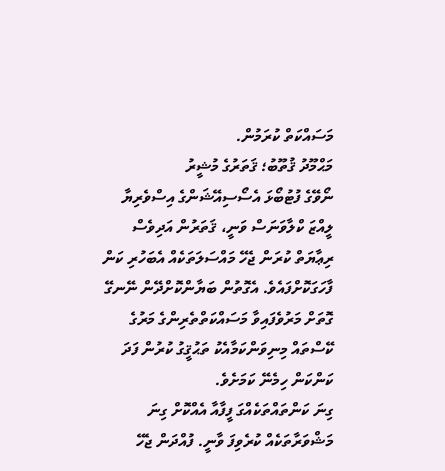މަސައްކަތް ކުރަމުން.
މަޙްމޫދު ޤުތޫބު؛ ޤަތަރުގެ މުޝީރު
ނޯވޭގެ ފުޓުބޯޅަ އެސޯސިއޭޝަންގެ އިސްވެރިޔާ ލީއްޒަ ކްލާވަނަސް ވަނީ، ޤަތަރުން އަދިވެސް ރިޢާޔަތް ކުރަން ޖެހޭ މައްސަލަތަކެއް އެބަހުރި ކަން ފާހަގަކޮށްފައެވެ. އެގޮތުން ބަޔާންކޮށްދޭން ނޭނގޭ ގޮތަށް މަރުވެފައިވާ މަސައްކަތްތެރިންގެ މަރުގެ ކޭސްތައް މިނިވަންކަމާއެކު ތަޙުޤީގު ކުރުން ފަދަ ކަންކަން ހިމެނޭ ކަމަށެވެ.
ގިނަ ކަންތައްތަކެއްގަ ފީފާއާ އެއްކޮށް ގިނަ މަޝްވަރާތަކެއް ކުރެވިފަ ވާނީ. ފުއްދަން ޖެހޭ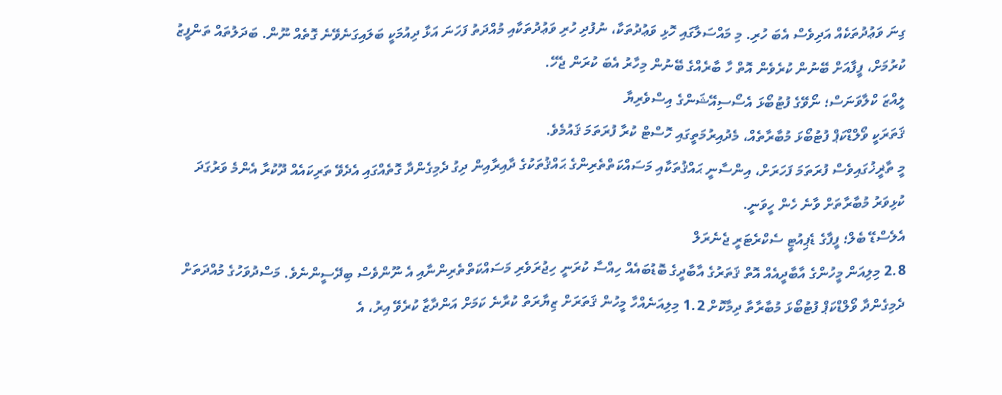ގިނަ ވަޢުދުތަކެއް އަދިވެސް އެބަ ހުރި. މި މައްސަލާގައި ހޮޅި ވަޢުދުތަކާ، ނުފުދި ހުރި ވަޢުދުތަކާއި މުއްދަތު ފަހަނަ އަޅާ ދިއުމަކީ ބަލައިގަނެވޭނެ ގޮތެއް ނޫން. ބަދަލުތައް ތަންފީޒު ކުރުމަށް، ފީފާއަށް ބޭނުން ކުރެވެން އޮތް ހާ ބާރެއްގެ ބޭނުން މިހާރު އެބަ ކުރަން ޖެހޭ.
ލީއްޒަ ކްލާވަނަސް؛ ނޯވޭގެ ފުޓުބޯޅަ އެސޯސިއޭޝަންގެ އިސްވެރިޔާ
ޤަތަރަކީ ވޯލްޑްކަޕް ފުޓުބޯޅަ މުބާރާތެއް، މެދުއިރުމަތީގައި ހޮސްޓް ކުރާ ފުރަތަމަ ޤައުމެވެ.
މީ ތާޜީޚުގައިވެސް ފުރަތަމަ ފަހަރަށް، އިންސާނީ ޙައްޤުތަކާއި މަސައްކަތްތެރިންގެ ޙައްޤުތަކުގެ ދާއިރާއިން ދިގު ދެމިގެންދާ ގޮތެއްގައި އެދެވޭ ތަރިކައެއް ދޫކުރާ އެންމެ ވަރުގަދަ ކުޅިވަރު މުބާރާތަށް ވާނެ ހެން ހީވަނީ.
އެލެސްޑޭ ބެލް؛ ފީފާގެ ޑެޕިއުޓީ ސެކްރެޓަރީ ޖެނެރަލް
2.8 މިލިއަން މީހުންގެ އާބާދީއެއް އޮތް ޤަތަރުގެ އާބާދީގެ ބޮޑުބައެއް ހިއްސާ ކުރަނީ ހިޖުރަވެރި މަސައްކަތްތެރިންނާއި އެ ނޫންވެސް ބިދޭސީންނެވެ. މަސްދުވަހުގެ މުއްދަތަށް ދެމިގެންދާ ވޯލްޑްކަޕް ފުޓުބޯޅަ މުބާރާތާ ދިމާކޮށް 1.2 މިލިއަނެއްހާ މީހުން ޤަތަރަށް ޒިޔާރަތް ކުރާނެ ކަމަށް އަންދާޒާ ކުރެވޭ އިރު، އެ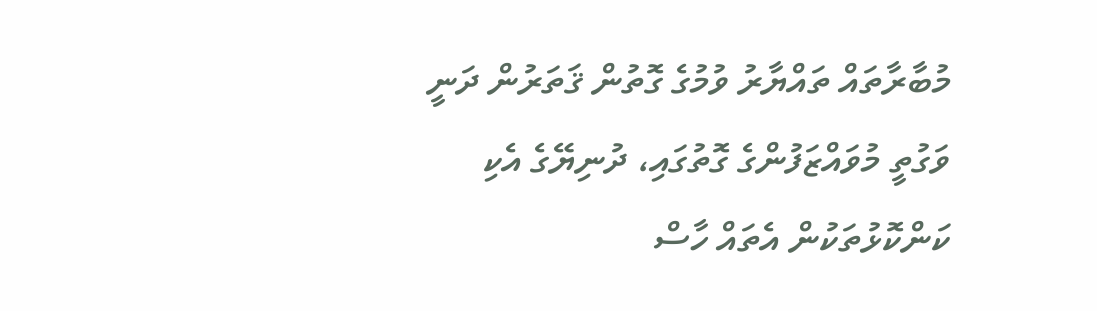މުބާރާތައް ތައްޔާރު ވުމުގެ ގޮތުން ޤަތަރުން ދަނީ ވަގުތީ މުވައްޒަފުންގެ ގޮތުގައި، ދުނިޔޭގެ އެކި ކަންކޮޅުތަކުން އެތައް ހާސް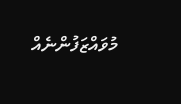މުވައްޒަފުންނެއް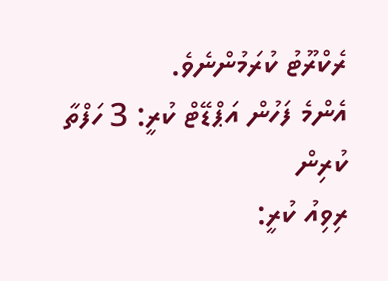ރެކްރޫޓު ކުރަމުންނެވެ.
އެންމެ ފަހުން އަޕްޑޭޓް ކުރީ: 3 ހަފްތާ ކުރިން
ރިވިއު ކުރީ: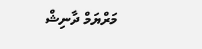މަރްޔަމް ދާނިޝް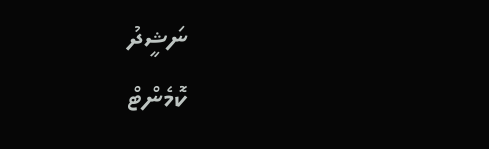ނަޝީދު
ކޮމެންޓް